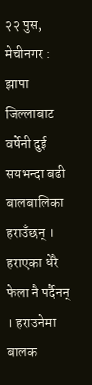२२ पुस, मेचीनगर : झापा जिल्लाबाट वर्षेनी दुई सयभन्दा बढी बालबालिका हराउँछन् । हराएका धेरै फेला नै पर्दैनन् । हराउनेमा बालक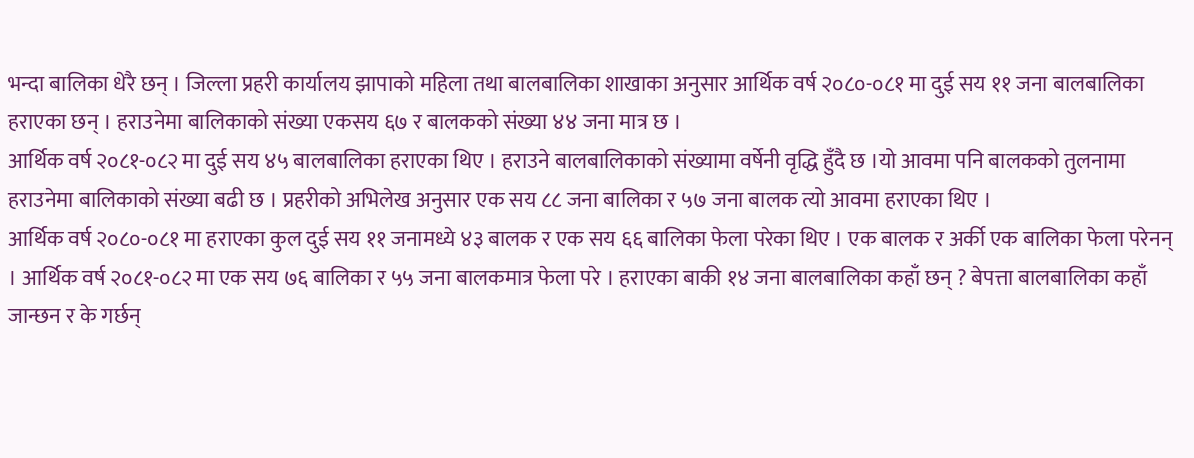भन्दा बालिका धेरै छन् । जिल्ला प्रहरी कार्यालय झापाको महिला तथा बालबालिका शाखाका अनुसार आर्थिक वर्ष २०८०-०८१ मा दुई सय ११ जना बालबालिका हराएका छन् । हराउनेमा बालिकाको संख्या एकसय ६७ र बालकको संख्या ४४ जना मात्र छ ।
आर्थिक वर्ष २०८१-०८२ मा दुई सय ४५ बालबालिका हराएका थिए । हराउने बालबालिकाको संख्यामा वर्षेनी वृद्धि हुँदै छ ।यो आवमा पनि बालकको तुलनामा हराउनेमा बालिकाको संख्या बढी छ । प्रहरीको अभिलेख अनुसार एक सय ८८ जना बालिका र ५७ जना बालक त्यो आवमा हराएका थिए ।
आर्थिक वर्ष २०८०-०८१ मा हराएका कुल दुई सय ११ जनामध्ये ४३ बालक र एक सय ६६ बालिका फेला परेका थिए । एक बालक र अर्की एक बालिका फेला परेनन् । आर्थिक वर्ष २०८१-०८२ मा एक सय ७६ बालिका र ५५ जना बालकमात्र फेला परे । हराएका बाकी १४ जना बालबालिका कहाँ छन् ? बेपत्ता बालबालिका कहाँ जान्छन र के गर्छन्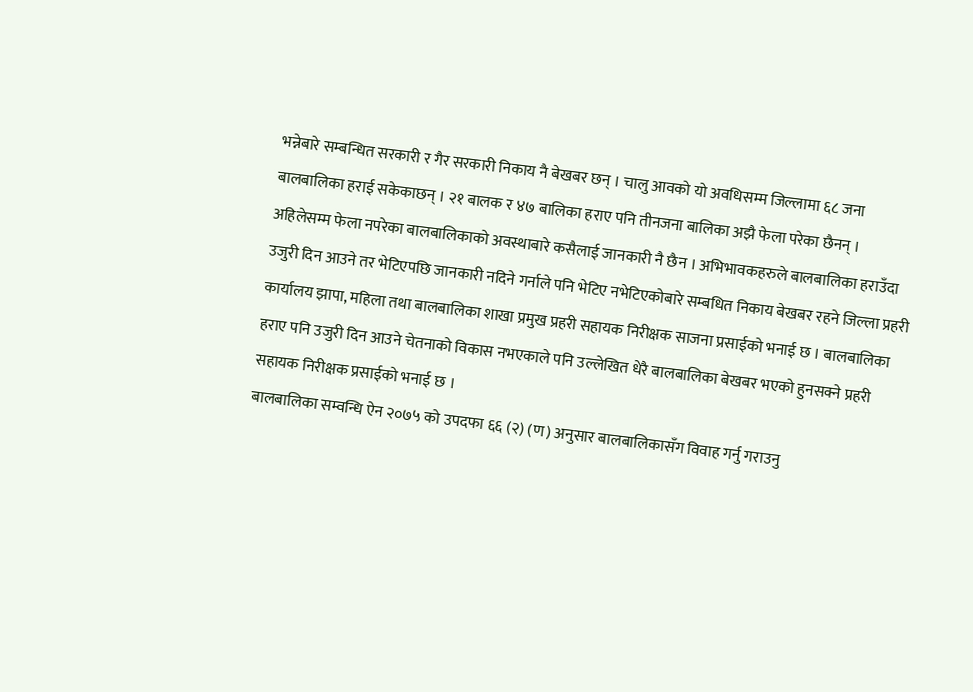भन्नेबारे सम्बन्धित सरकारी र गैर सरकारी निकाय नै बेखबर छन् । चालु आवको यो अवधिसम्म जिल्लामा ६८ जना बालबालिका हराई सकेकाछन् । २१ बालक र ४७ बालिका हराए पनि तीनजना बालिका अझै फेला परेका छैनन् ।
अहिलेसम्म फेला नपरेका बालबालिकाको अवस्थाबारे कसैलाई जानकारी नै छैन । अभिभावकहरुले बालबालिका हराउँदा उजुरी दिन आउने तर भेटिएपछि जानकारी नदिने गर्नाले पनि भेटिए नभेटिएकोबारे सम्बधित निकाय बेखबर रहने जिल्ला प्रहरी कार्यालय झापा, महिला तथा बालबालिका शाखा प्रमुख प्रहरी सहायक निरीक्षक साजना प्रसाईको भनाई छ । बालबालिका हराए पनि उजुरी दिन आउने चेतनाको विकास नभएकाले पनि उल्लेखित धेरै बालबालिका बेखबर भएको हुनसक्ने प्रहरी सहायक निरीक्षक प्रसाईको भनाई छ ।
बालबालिका सम्वन्धि ऐन २०७५ को उपदफा ६६ (२) (ण) अनुसार बालबालिकासँग विवाह गर्नु गराउनु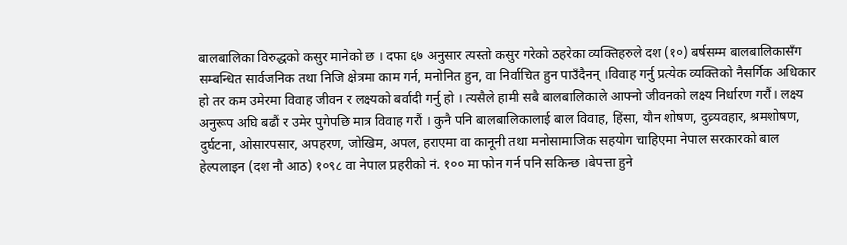बालबालिका विरुद्धको कसुर मानेको छ । दफा ६७ अनुसार त्यस्तो कसुर गरेको ठहरेका व्यक्तिहरुले दश (१०) बर्षसम्म बालबालिकासँग सम्बन्धित सार्वजनिक तथा निजि क्षेत्रमा काम गर्न, मनोनित हुन, वा निर्वाचित हुन पाउँदैनन् ।विवाह गर्नु प्रत्येक व्यक्तिको नैसर्गिक अधिकार हो तर कम उमेरमा विवाह जीवन र लक्ष्यको बर्वादी गर्नु हो । त्यसैले हामी सबै बालबालिकाले आफ्नो जीवनको लक्ष्य निर्धारण गरौं। लक्ष्य अनुरूप अघि बढौं र उमेर पुगेपछि मात्र विवाह गरौं । कुनै पनि बालबालिकालाई बाल विवाह, हिंसा, यौन शोषण, दुव्र्यवहार, श्रमशोषण, दुर्घटना, ओसारपसार, अपहरण, जोखिम, अपल, हराएमा वा कानूनी तथा मनोसामाजिक सहयोग चाहिएमा नेपाल सरकारको बाल हेल्पलाइन (दश नौ आठ) १०९८ वा नेपाल प्रहरीको नं. १०० मा फोन गर्न पनि सकिन्छ ।बेपत्ता हुने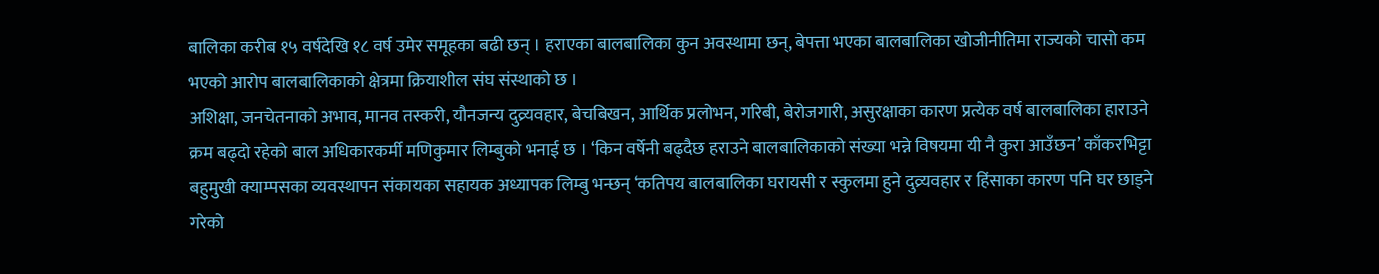बालिका करीब १५ वर्षदेखि १८ वर्ष उमेर समूहका बढी छन् । हराएका बालबालिका कुन अवस्थामा छन्, बेपत्ता भएका बालबालिका खोजीनीतिमा राज्यको चासो कम भएको आरोप बालबालिकाको क्षेत्रमा क्रियाशील संघ संस्थाको छ ।
अशिक्षा, जनचेतनाको अभाव, मानव तस्करी, यौनजन्य दुव्र्यवहार, बेचबिखन, आर्थिक प्रलोभन, गरिबी, बेरोजगारी, असुरक्षाका कारण प्रत्येक वर्ष बालबालिका हाराउने क्रम बढ्दो रहेको बाल अधिकारकर्मी मणिकुमार लिम्बुको भनाई छ । ‘किन वर्षेनी बढ्दैछ हराउने बालबालिकाको संख्या भन्ने विषयमा यी नै कुरा आउँछन’ काँकरभिट्टा बहुमुखी क्याम्पसका व्यवस्थापन संकायका सहायक अध्यापक लिम्बु भन्छन् ‘कतिपय बालबालिका घरायसी र स्कुलमा हुने दुव्र्यवहार र हिंसाका कारण पनि घर छाड्ने गरेको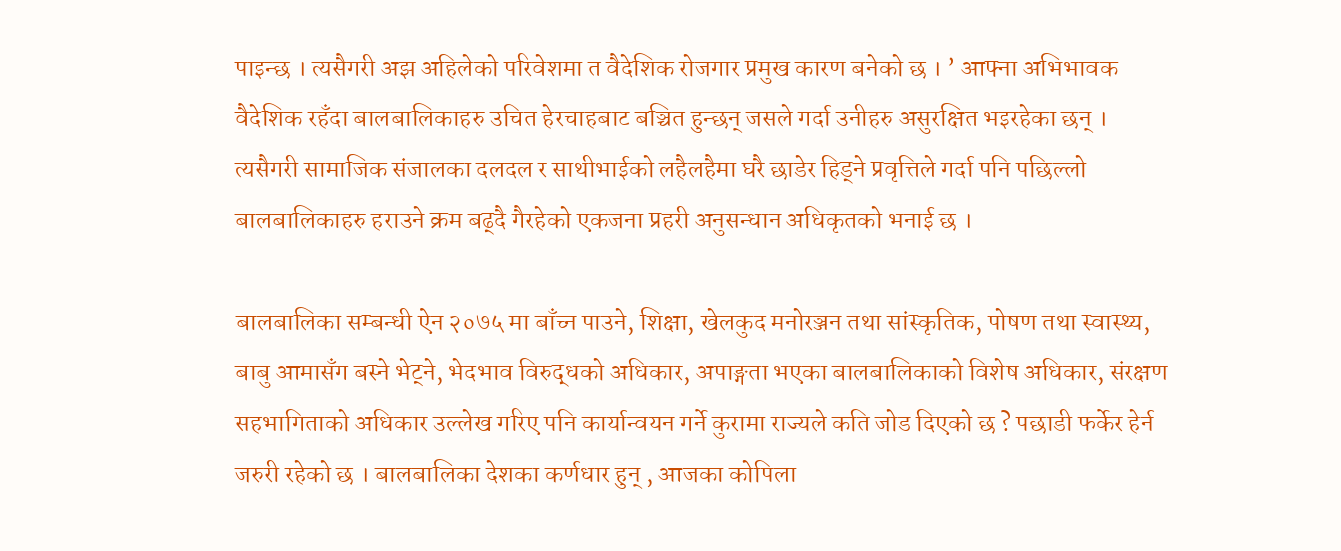पाइन्छ । त्यसैगरी अझ अहिलेको परिवेशमा त वैदेशिक रोजगार प्रमुख कारण बनेको छ । ’ आफ्ना अभिभावक वैदेशिक रहँदा बालबालिकाहरु उचित हेरचाहबाट बञ्चित हुन्छन् जसले गर्दा उनीहरु असुरक्षित भइरहेका छन् । त्यसैगरी सामाजिक संजालका दलदल र साथीभाईको लहैलहैमा घरै छाडेर हिड्ने प्रवृत्तिले गर्दा पनि पछिल्लो बालबालिकाहरु हराउने क्रम बढ्दै गैरहेको एकजना प्रहरी अनुसन्धान अधिकृतको भनाई छ ।

बालबालिका सम्बन्धी ऐन २०७५ मा बाँच्न पाउने, शिक्षा, खेलकुद मनोरञ्जन तथा सांस्कृतिक, पोषण तथा स्वास्थ्य, बाबु आमासँग बस्ने भेट्ने, भेदभाव विरुद्धको अधिकार, अपाङ्गता भएका बालबालिकाको विशेष अधिकार, संरक्षण सहभागिताको अधिकार उल्लेख गरिए पनि कार्यान्वयन गर्ने कुरामा राज्यले कति जोड दिएको छ ? पछाडी फर्केर हेर्न जरुरी रहेको छ । बालबालिका देशका कर्णधार हुन् , आजका कोपिला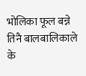भोलिका फूल बन्ने तिनै बालबालिकाले के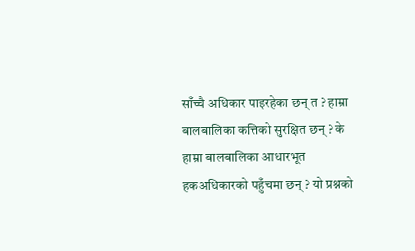साँच्चै अधिकार पाइरहेका छन् त ? हाम्रा बालबालिका कत्तिको सुरक्षित छन् ? के हाम्रा बालबालिका आधारभूत हकअधिकारको पहुँचमा छन् ? यो प्रश्नको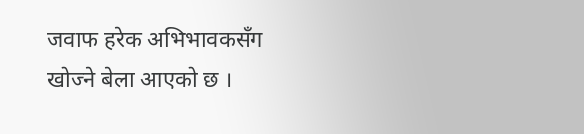जवाफ हरेक अभिभावकसँग खोज्ने बेला आएको छ ।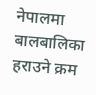नेपालमा बालबालिका हराउने क्रम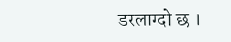डरलाग्दो छ ।